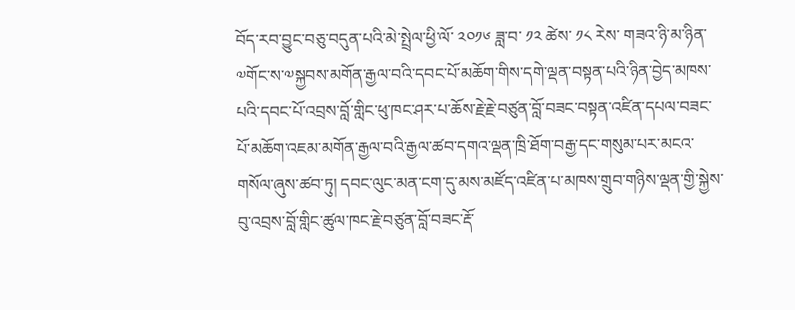བོད་རབ་བྱུང་བཅུ་བདུན་པའི་མེ་སྤྲེལ་ཕྱི་ལོ་ ༢༠༡༦ ཟླ་བ་ ༡༢ ཚེས་ ༡༨ རེས་ གཟའ་ཉི་མ་ཉིན་༧གོང་ས་༧སྐྱབས་མགོན་རྒྱལ་བའི་དབང་པོ་མཆོག་གིས་དགེ་ལྡན་བསྟན་པའི་ཉིན་བྱེད་མཁས་པའི་དབང་པོ་འབྲས་བློ་གླིང་ཕུ་ཁང་ཤར་པ་ཆོས་རྗེ་རྗེ་བཙུན་བློ་བཟང་བསྟན་འཛིན་དཔལ་བཟང་པོ་མཆོག་འཇམ་མགོན་རྒྱལ་བའི་རྒྱལ་ཚབ་དགའ་ལྡན་ཁྲི་ཐོག་བརྒྱ་དང་གསུམ་པར་མངའ་གསོལ་ཞུས་ཚབ་ཏུ། དབང་ལུང་མན་ངག་དུ་མས་མཛོད་འཛིན་པ་མཁས་གྲུབ་གཉིས་ལྡན་གྱི་སྐྱེས་བུ་འབྲས་བློ་གླིང་ཚུལ་ཁང་རྗེ་བཙུན་བློ་བཟང་རྡོ་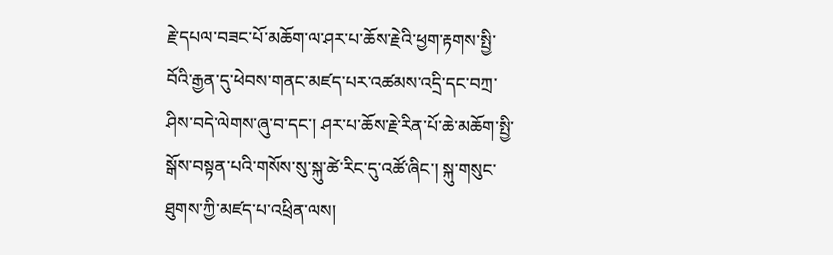རྗེ་དཔལ་བཟང་པོ་མཆོག་ལ་ཤར་པ་ཆོས་རྗེའི་ཕྱག་རྟགས་སྤྱི་བོའི་རྒྱན་དུ་ཕེབས་གནང་མཛད་པར་འཚམས་འདྲི་དང་བཀྲ་ཤིས་བདེ་ལེགས་ཞུ་བ་དང་། ཤར་པ་ཆོས་རྗེ་རིན་པོ་ཆེ་མཆོག་སྤྱི་སྒོས་བསྟན་པའི་གསོས་སུ་སྐུ་ཚེ་རིང་དུ་འཚོ་ཞིང་། སྐུ་གསུང་ཐུགས་ཀྱི་མཛད་པ་འཕྲིན་ལས།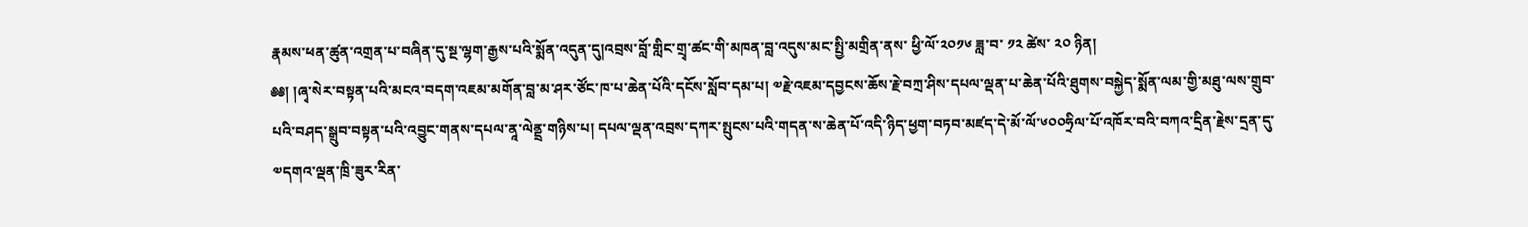རྣམས་ཕན་ཚུན་འགྲན་པ་བཞིན་དུ་སྔ་ལྷག་རྒྱས་པའི་སྨོན་འདུན་དུ།འབྲས་བློ་གླིང་གྲྭ་ཚང་གི་མཁན་བླ་འདུས་མང་སྤྱི་མགྲིན་ནས་ ཕྱི་ལོ་༢༠༡༦ ཟླ་བ་ ༡༢ ཚེས་ ༢༠ ཉིན།
༅༅། །ཞྭ་སེར་བསྟན་པའི་མངའ་བདག་འཇམ་མགོན་བླ་མ་ཤར་ཙོང་ཁ་པ་ཆེན་པོའི་དངོས་སློབ་དམ་པ། ༧རྗེ་འཇམ་དབྱངས་ཆོས་རྗེ་བཀྲ་ཤིས་དཔལ་ལྡན་པ་ཆེན་པོའི་ཐུགས་བསྐྱེད་སྨོན་ལམ་གྱི་མཐུ་ལས་གྲུབ་པའི་བཤད་སྒྲུབ་བསྟན་པའི་འབྱུང་གནས་དཔལ་ནཱ་ལེནྡྲ་གཉིས་པ། དཔལ་ལྡན་འབྲས་དཀར་སྤུངས་པའི་གདན་ས་ཆེན་པོ་འདི་ཉིད་ཕྱག་བཏབ་མཛད་དེ་མོ་ལོ་༦༠༠ཧྲིལ་པོ་འཁོར་བའི་བཀའ་དྲིན་རྗེས་དྲན་དུ་༧དགའ་ལྡན་ཁྲི་ཟུར་རིན་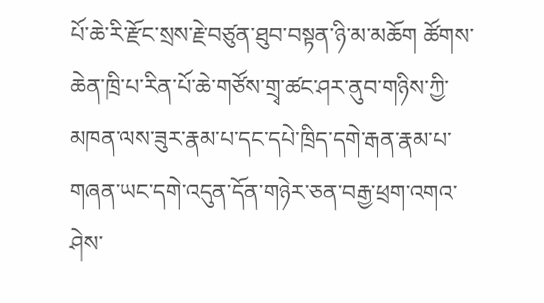པོ་ཆེ་རི་རྫོང་སྲས་རྗེ་བཙུན་ཐུབ་བསྟན་ཉི་མ་མཆོག ཚོགས་ཆེན་ཁྲི་པ་རིན་པོ་ཆེ་གཙོས་གྲྭ་ཚང་ཤར་ནུབ་གཉིས་ཀྱི་མཁན་ལས་ཟུར་རྣམ་པ་དང་དཔེ་ཁྲིད་དགེ་རྒན་རྣམ་པ་གཞན་ཡང་དགེ་འདུན་དོན་གཉེར་ཅན་བརྒྱ་ཕྲག་འགའ་ཤེས་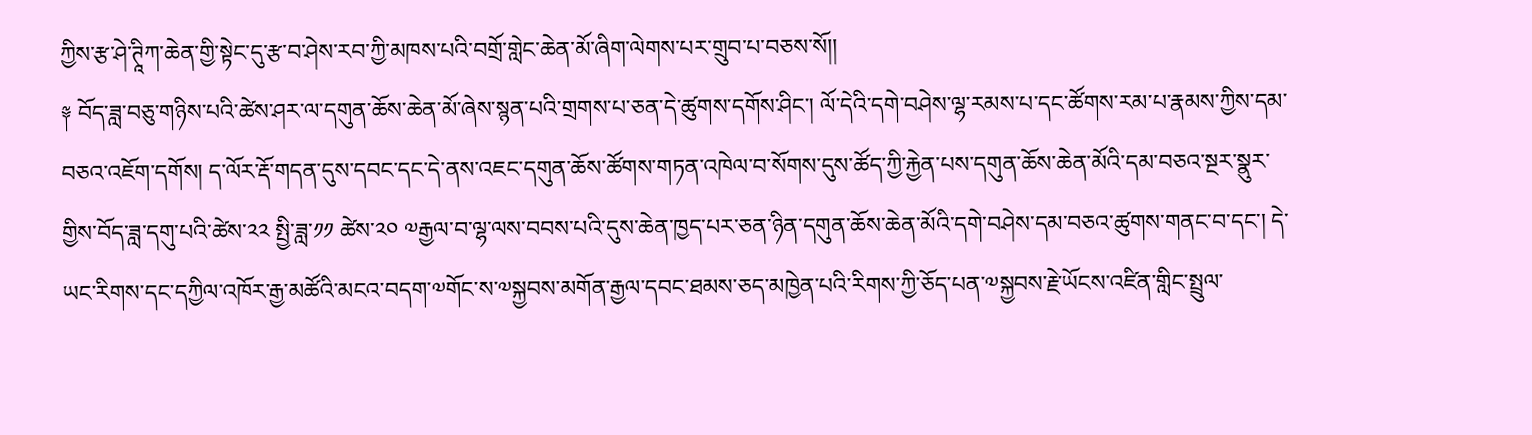ཀྱིས་རྩ་ཤེ་ཊཱིཀ་ཆེན་གྱི་སྟེང་དུ་རྩ་བ་ཤེས་རབ་ཀྱི་མཁས་པའི་བགྲོ་གླེང་ཆེན་མོ་ཞིག་ལེགས་པར་གྲུབ་པ་བཅས་སོ།།
༈ བོད་ཟླ་བཅུ་གཉིས་པའི་ཚེས་ཤར་ལ་དགུན་ཆོས་ཆེན་མོ་ཞེས་སྙན་པའི་གྲགས་པ་ཅན་དེ་ཚུགས་དགོས་ཤིང་། ལོ་དེའི་དགེ་བཤེས་ལྷ་རམས་པ་དང་ཚོགས་རམ་པ་རྣམས་ཀྱིས་དམ་བཅའ་འཇོག་དགོས། ད་ལོར་རྡོ་གདན་དུས་དབང་དང་དེ་ནས་འཇང་དགུན་ཆོས་ཚོགས་གཏན་འཁེལ་བ་སོགས་དུས་ཚོད་ཀྱི་རྐྱེན་པས་དགུན་ཆོས་ཆེན་མོའི་དམ་བཅའ་སྔར་སྣུར་གྱིས་བོད་ཟླ་དགུ་པའི་ཚེས་༢༢ སྤྱི་ཟླ་༡༡ ཚེས་༢༠ ༧རྒྱལ་བ་ལྷ་ལས་བབས་པའི་དུས་ཆེན་ཁྱད་པར་ཅན་ཉིན་དགུན་ཆོས་ཆེན་མོའི་དགེ་བཤེས་དམ་བཅའ་ཚུགས་གནང་བ་དང་། དེ་ཡང་རིགས་དང་དཀྱིལ་འཁོར་རྒྱ་མཚོའི་མངའ་བདག་༧གོང་ས་༧སྐྱབས་མགོན་རྒྱལ་དབང་ཐམས་ཅད་མཁྱེན་པའི་རིགས་ཀྱི་ཅོད་པན་༧སྐྱབས་རྗེ་ཡོངས་འཛིན་གླིང་སྤྲུལ་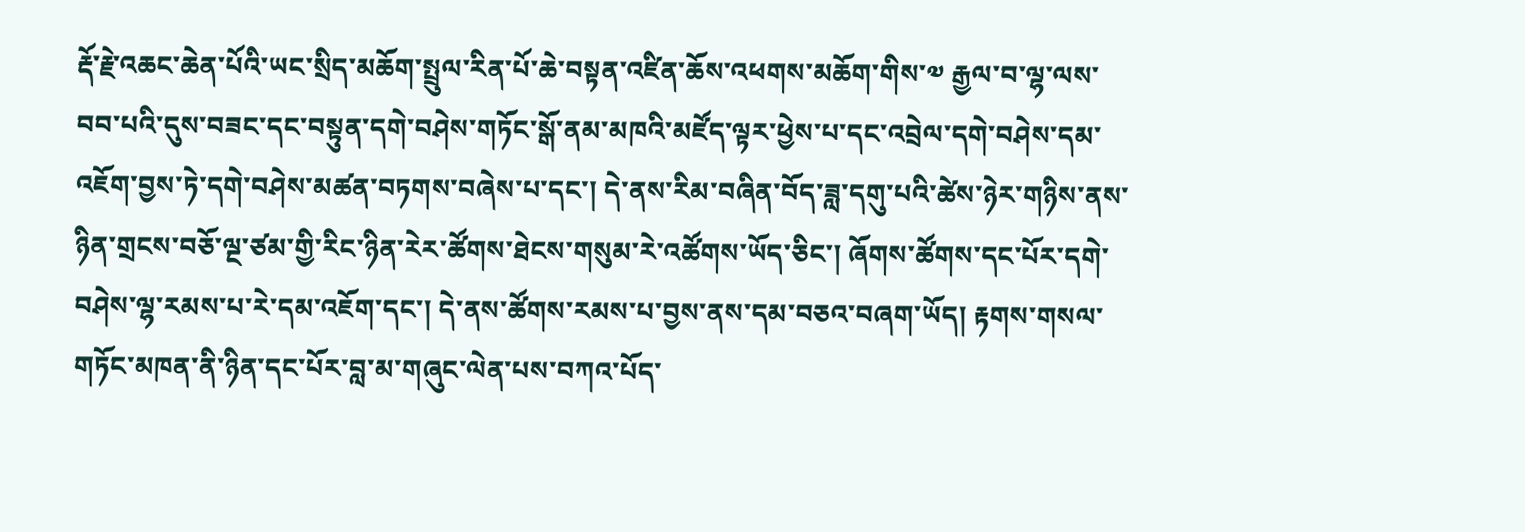རྡོ་རྗེ་འཆང་ཆེན་པོའི་ཡང་སྲིད་མཆོག་སྤྲུལ་རིན་པོ་ཆེ་བསྟན་འཛིན་ཆོས་འཕགས་མཆོག་གིས་༧ རྒྱལ་བ་ལྷ་ལས་བབ་པའི་དུས་བཟང་དང་བསྟུན་དགེ་བཤེས་གཏོང་སྒོ་ནམ་མཁའི་མཛོད་ལྟར་ཕྱེས་པ་དང་འབྲེལ་དགེ་བཤེས་དམ་འཇོག་བྱས་ཏེ་དགེ་བཤེས་མཚན་བཏགས་བཞེས་པ་དང་། དེ་ནས་རིམ་བཞིན་བོད་ཟླ་དགུ་པའི་ཚེས་ཉེར་གཉིས་ནས་ཉིན་གྲངས་བཅོ་ལྔ་ཙམ་གྱི་རིང་ཉིན་རེར་ཚོགས་ཐེངས་གསུམ་རེ་འཚོགས་ཡོད་ཅིང་། ཞོགས་ཚོགས་དང་པོར་དགེ་བཤེས་ལྷ་རམས་པ་རེ་དམ་འཇོག་དང་། དེ་ནས་ཚོགས་རམས་པ་བྱས་ནས་དམ་བཅའ་བཞག་ཡོད། རྟགས་གསལ་གཏོང་མཁན་ནི་ཉིན་དང་པོར་བླ་མ་གཞུང་ལེན་པས་བཀའ་པོད་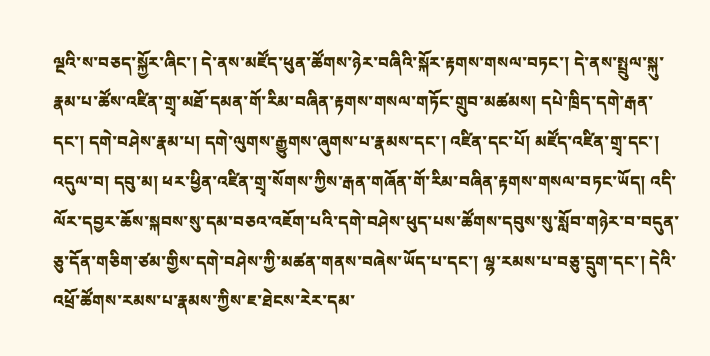ལྔའི་ས་བཅད་སྐྱོར་ཞིང་། དེ་ནས་མཛོད་ཕུན་ཚོགས་ཉེར་བཞིའི་སྐོར་རྟགས་གསལ་བཏང་། དེ་ནས་སྤྲུལ་སྐུ་རྣམ་པ་ཚོས་འཛིན་གྲྭ་མཐོ་དམན་གོ་རིམ་བཞིན་རྟགས་གསལ་གཏོང་གྲུབ་མཚམས། དཔེ་ཁྲིད་དགེ་རྒན་དང་། དགེ་བཤེས་རྣམ་པ། དགེ་ལུགས་རྒྱུགས་ཞུགས་པ་རྣམས་དང་། འཛིན་དང་པོ། མཛོད་འཛིན་གྲྭ་དང་། འདུལ་བ། དབུ་མ། ཕར་ཕྱིན་འཛིན་གྲྭ་སོགས་ཀྱིས་རྒན་གཞོན་གོ་རིམ་བཞིན་རྟགས་གསལ་བཏང་ཡོད། འདི་ལོར་དབྱར་ཆོས་སྐབས་སུ་དམ་བཅའ་འཇོག་པའི་དགེ་བཤེས་ཕུད་པས་ཚོགས་དབུས་སུ་སློབ་གཉེར་བ་བདུན་ཅུ་དོན་གཅིག་ཙམ་གྱིས་དགེ་བཤེས་ཀྱི་མཚན་གནས་བཞེས་ཡོད་པ་དང་། ལྷ་རམས་པ་བཅུ་དྲུག་དང་། དེའི་འཕྲོ་ཚོགས་རམས་པ་རྣམས་ཀྱིས་ཇ་ཐེངས་རེར་དམ་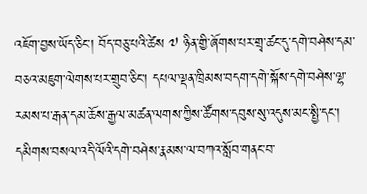འཇོག་བྱས་ཡོད་ཅིང་། བོད་བཅུ་པའི་ཚེས ༧ ཉིན་གྱི་ཞོགས་པར་གྲྭ་ཚང་དུ་དགེ་བཤེས་དམ་བཅའ་མཇུག་ལེགས་པར་གྲུབ་ཅིང་། དཔལ་ལྡན་ཁྲིམས་བདག་དགེ་སྐོས་དགེ་བཤེས་ལྷ་རམས་པ་རྒན་དམ་ཆོས་རྒྱལ་མཚན་ལགས་ཀྱིས་ཚོགས་དབུས་སུ་འདུས་མང་སྤྱི་དང་། དམིགས་བསལ་འདི་ལོའི་དགེ་བཤེས་རྣམས་ལ་བཀའ་སློབ་གནང་བ་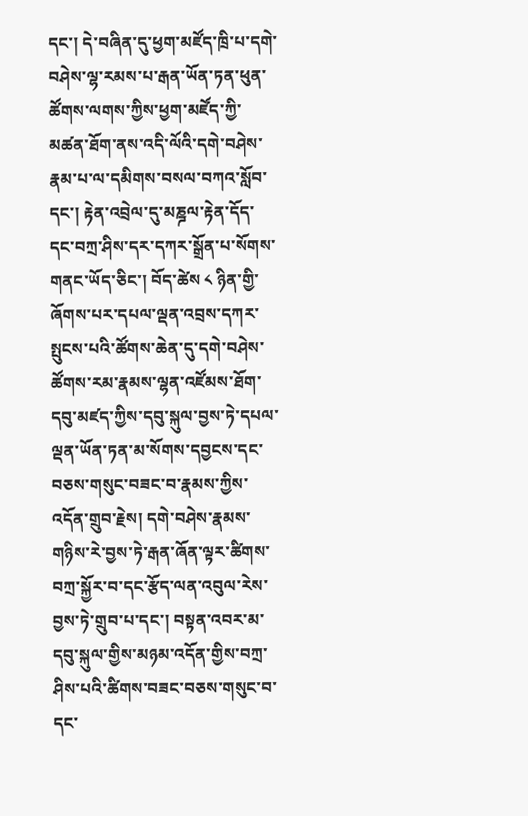དང་། དེ་བཞིན་དུ་ཕྱག་མཛོད་ཁྲི་པ་དགེ་བཤེས་ལྷ་རམས་པ་རྒན་ཡོན་ཏན་ཕུན་ཚོགས་ལགས་ཀྱིས་ཕྱག་མཛོད་ཀྱི་མཚན་ཐོག་ནས་འདི་ལོའི་དགེ་བཤེས་རྣམ་པ་ལ་དམིགས་བསལ་བཀའ་སློབ་དང་། རྟེན་འབྲེལ་དུ་མཎྜལ་རྟེན་དོད་དང་བཀྲ་ཤིས་དར་དཀར་སྒྲོན་པ་སོགས་གནང་ཡོད་ཅིང་། བོད་ཚེས ༨ ཉིན་གྱི་ཞོགས་པར་དཔལ་ལྡན་འབྲས་དཀར་སྤུངས་པའི་ཚོགས་ཆེན་དུ་དགེ་བཤེས་ཚོགས་རམ་རྣམས་ལྷན་འཛོམས་ཐོག་དབུ་མཛད་ཀྱིས་དབུ་སྐུལ་བྱས་ཏེ་དཔལ་ལྡན་ཡོན་ཏན་མ་སོགས་དབྱངས་དང་བཅས་གསུང་བཟང་བ་རྣམས་ཀྱིས་འདོན་གྲུབ་རྗེས། དགེ་བཤེས་རྣམས་གཉིས་རེ་བྱས་ཏེ་རྒན་ཞོན་ལྟར་ཚིགས་བཀྲ་སྐྱོར་བ་དང་རྩོད་ལན་འབུལ་རེས་བྱས་ཏེ་གྲུབ་པ་དང་། བསྟན་འབར་མ་དབུ་སྐུལ་གྱིས་མཉམ་འདོན་གྱིས་བཀྲ་ཤིས་པའི་ཚིགས་བཟང་བཅས་གསུང་བ་དང་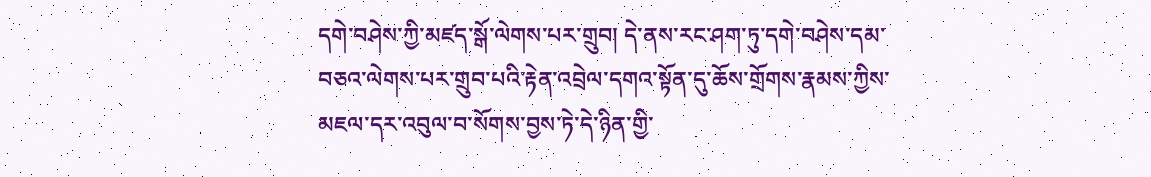དགེ་བཤེས་ཀྱི་མཛད་སྒོ་ལེགས་པར་གྲུབ། དེ་ནས་རང་ཤག་ཏུ་དགེ་བཤེས་དམ་བཅའ་ལེགས་པར་གྲུབ་པའི་རྟེན་འབྲེལ་དགའ་སྟོན་དུ་ཆོས་གྲོགས་རྣམས་ཀྱིས་མཇལ་དར་འབུལ་བ་སོགས་བྱས་ཏེ་དེ་ཉིན་གྱི་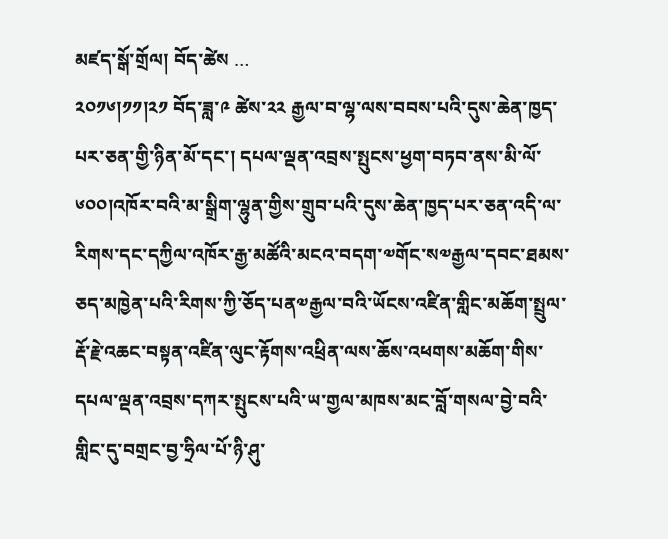མཛད་སྒོ་གྲོལ། བོད་ཚེས …
༢༠༡༦།༡༡།༢༡ བོད་ཟླ་༩ ཚེས་༢༢ རྒྱལ་བ་ལྷ་ལས་བབས་པའི་དུས་ཆེན་ཁྱད་པར་ཅན་གྱི་ཉིན་མོ་དང་། དཔལ་ལྡན་འབྲས་སྤུངས་ཕྱག་བཏབ་ནས་མི་ལོ་༦༠༠།འཁོར་བའི་མ་སྒྲིག་ལྷུན་གྱིས་གྲུབ་པའི་དུས་ཆེན་ཁྱད་པར་ཅན་འདི་ལ་རིགས་དང་དཀྱིལ་འཁོར་རྒྱ་མཚོའི་མངའ་བདག་༧གོང་ས༧རྒྱལ་དབང་ཐམས་ཅད་མཁྱེན་པའི་རིགས་ཀྱི་ཅོད་པན༧རྒྱལ་བའི་ཡོངས་འཛིན་གླིང་མཆོག་སྤྲུལ་རྡོ་རྗེ་འཆང་བསྟན་འཛིན་ལུང་རྟོགས་འཕྲིན་ལས་ཆོས་འཕགས་མཆོག་གིས་དཔལ་ལྡན་འབྲས་དཀར་སྤུངས་པའི་ཡ་གྱལ་མཁས་མང་བློ་གསལ་བྱེ་བའི་གླིང་དུ་བགྲང་བྱ་ཧྲིལ་པོ་ཉི་ཤུ་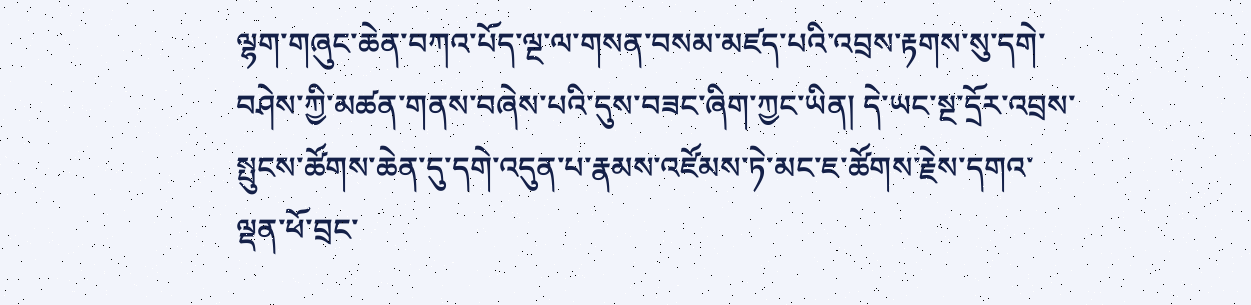ལྷག་གཞུང་ཆེན་བཀའ་པོད་ལྔ་ལ་གསན་བསམ་མཛད་པའི་འབྲས་རྟགས་སུ་དགེ་བཤེས་ཀྱི་མཚན་གནས་བཞེས་པའི་དུས་བཟང་ཞིག་ཀྱང་ཡིན། དེ་ཡང་སྔ་དྲོར་འབྲས་སྤུངས་ཚོགས་ཆེན་དུ་དགེ་འདུན་པ་རྣམས་འཛོམས་ཏེ་མང་ཇ་ཚོགས་རྗེས་དགའ་ལྡན་ཕོ་བྲང་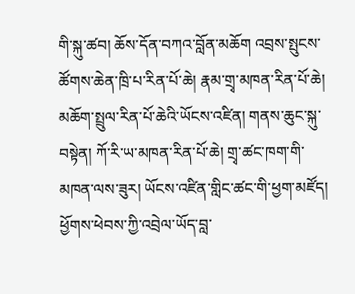གི་སྐུ་ཚབ། ཆོས་དོན་བཀའ་བློན་མཆོག འབྲས་སྤུངས་ཚོགས་ཆེན་ཁྲི་པ་རིན་པོ་ཆེ། རྣམ་གྲྭ་མཁན་རིན་པོ་ཆེ། མཆོག་སྤྲུལ་རིན་པོ་ཆེའི་ཡོངས་འཛིན། གནས་ཆུང་སྐུ་བསྟེན། ཀོ་རི་ཡ་མཁན་རིན་པོ་ཆེ། གྲྭ་ཚང་ཁག་གི་མཁན་ལས་ཟུར། ཡོངས་འཛིན་གླིང་ཚང་གི་ཕྱག་མཛོད། ཕྱོགས་ཕེབས་ཀྱི་འབྲེལ་ཡོད་བླ་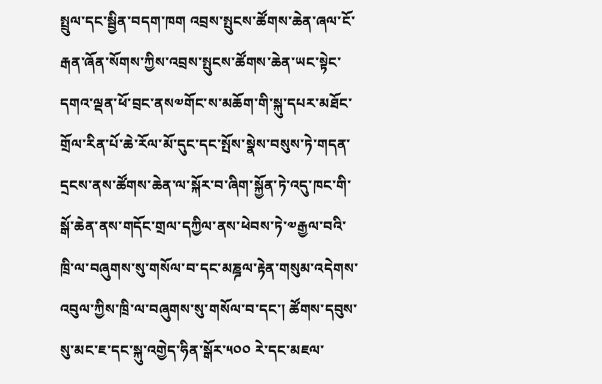སྤྲུལ་དང་སྦྱིན་བདག་ཁག འབྲས་སྤུངས་ཚོགས་ཆེན་ཞལ་ངོ་རྒན་ཞོན་སོགས་ཀྱིས་འབྲས་སྤུངས་ཚོགས་ཆེན་ཡང་སྟེང་དགའ་ལྡན་ཕོ་བྲང་ནས༧གོང་ས་མཆོག་གི་སྐུ་དཔར་མཐོང་གྲོལ་རིན་པོ་ཆེ་རོལ་མོ་དུང་དང་སྤོས་སྣེས་བསུས་ཏེ་གདན་དྲངས་ནས་ཚོགས་ཆེན་ལ་སྐོར་བ་ཞིག་སྐྱོན་ཏེ་འདུ་ཁང་གི་སྒོ་ཆེན་ནས་གདོང་གྲལ་དཀྱིལ་ནས་ཕེབས་ཏེ་༧རྒྱལ་བའི་ཁྲི་ལ་བཞུགས་སུ་གསོལ་བ་དང་མཎྜལ་རྟེན་གསུམ་འདེགས་འབུལ་ཀྱིས་ཁྲི་ལ་བཞུགས་སུ་གསོལ་བ་དང་། ཚོགས་དབུས་སུ་མང་ཇ་དང་སྐུ་འགྱེད་ཧིན་སྒོར་༥༠༠ རེ་དང་མཇལ་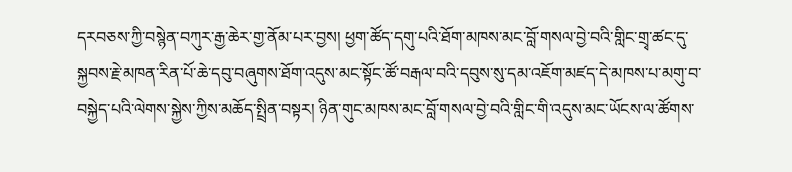དརབཅས་ཀྱི་བསྙེན་བཀུར་རྒྱ་ཆེར་གྱ་ནོམ་པར་བྱས། ཕྱག་ཚོད་དགུ་པའི་ཐོག་མཁས་མང་བློ་གསལ་བྱེ་བའི་གླིང་གྲྭ་ཚང་དུ་སྐྱབས་རྗེ་མཁན་རིན་པོ་ཆེ་དབུ་བཞུགས་ཐོག་འདུས་མང་སྟོང་ཚོ་བརྒལ་བའི་དབུས་སུ་དམ་འཇོག་མཛད་དེ་མཁས་པ་མགུ་བ་བསྐྱེད་པའི་ལེགས་སྐྱེས་ཀྱིས་མཆོད་སྤྲིན་བསྟར། ཉིན་གུང་མཁས་མང་བློ་གསལ་བྱེ་བའི་གླིང་གི་འདུས་མང་ཡོངས་ལ་ཚོགས་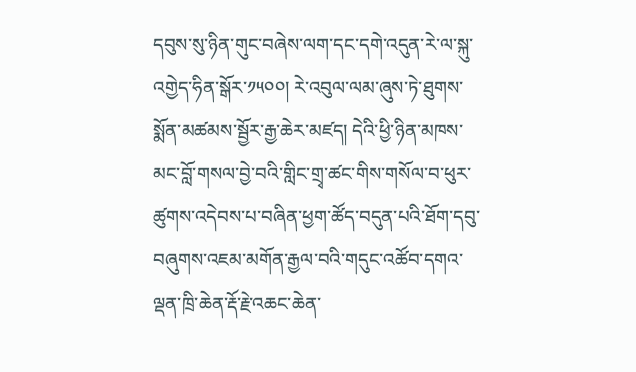དབུས་སུ་ཉིན་གུང་བཞེས་ལག་དང་དགེ་འདུན་རེ་ལ་སྐུ་འགྱེད་ཧིན་སྒོར་༡༥༠༠། རེ་འབུལ་ལམ་ཞུས་ཏེ་ཐུགས་སྨོན་མཚམས་སྦྱོར་རྒྱ་ཆེར་མཛད། དེའི་ཕྱི་ཉིན་མཁས་མང་བློ་གསལ་བྱེ་བའི་གླིང་གྲྭ་ཚང་གིས་གསོལ་བ་ཕུར་ཚུགས་འདེབས་པ་བཞིན་ཕྱག་ཚོད་བདུན་པའི་ཐོག་དབུ་བཞུགས་འཇམ་མགོན་རྒྱལ་བའི་གདུང་འཚོབ་དགའ་ལྡན་ཁྲི་ཆེན་རྡོ་རྗེ་འཆང་ཆེན་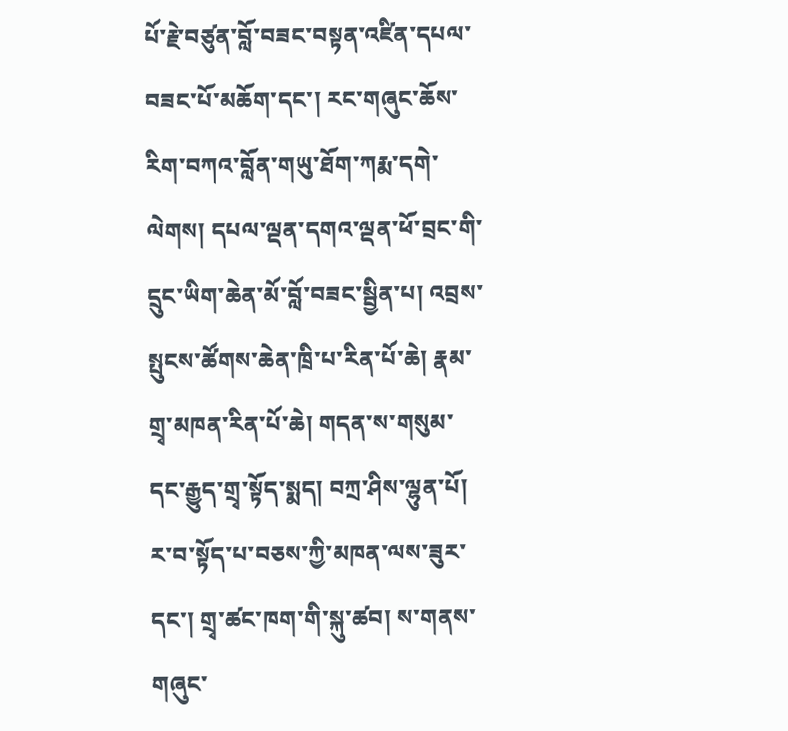པོ་རྗེ་བཙུན་བློ་བཟང་བསྟན་འཛིན་དཔལ་བཟང་པོ་མཆོག་དང་། རང་གཞུང་ཆོས་རིག་བཀའ་བློན་གཡུ་ཐོག་ཀརྨ་དགེ་ལེགས། དཔལ་ལྡན་དགའ་ལྡན་ཕོ་བྲང་གི་དྲུང་ཡིག་ཆེན་མོ་བློ་བཟང་སྦྱིན་པ། འབྲས་སྤུངས་ཚོགས་ཆེན་ཁྲི་པ་རིན་པོ་ཆེ། རྣམ་གྲྭ་མཁན་རིན་པོ་ཆེ། གདན་ས་གསུམ་དང་རྒྱུད་གྲྭ་སྟོད་སྨད། བཀྲ་ཤིས་ལྷུན་པོ། ར་བ་སྟོད་པ་བཅས་ཀྱི་མཁན་ལས་ཟུར་དང་། གྲྭ་ཚང་ཁག་གི་སྐུ་ཚབ། ས་གནས་གཞུང་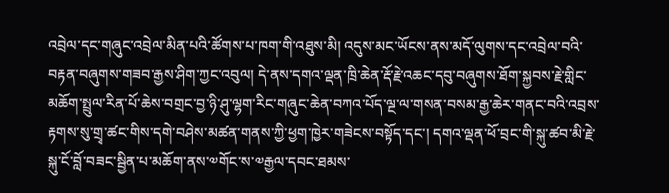འབྲེལ་དང་གཞུང་འབྲེལ་མིན་པའི་ཚོགས་པ་ཁག་གི་འཐུས་མི། འདུས་མང་ཡོངས་ནས་མདོ་ལུགས་དང་འབྲེལ་བའི་བརྟན་བཞུགས་གཟབ་རྒྱས་ཤིག་ཀྱང་འབུལ། དེ་ནས་དགའ་ལྡན་ཁྲི་ཆེན་རྡོ་རྗེ་འཆང་དབུ་བཞུགས་ཐོག་སྐྱབས་རྗེ་གླིང་མཆོག་སྤྲུལ་རིན་པོ་ཆེས་བགྲང་བྱ་ཉི་ཤུ་ལྷག་རིང་གཞུང་ཆེན་བཀའ་པོད་ལྔ་ལ་གསན་བསམ་རྒྱ་ཆེར་གནང་བའི་འབྲས་རྟགས་སུ་གྲྭ་ཚང་གིས་དགེ་བཤེས་མཚན་གནས་ཀྱི་ཕྱག་ཁྱེར་གཟེངས་བསྟོད་དང་། དགའ་ལྡན་ཕོ་བྲང་གི་སྐུ་ཚབ་མི་རྗེ་སྐུ་ངོ་བློ་བཟང་སྦྱིན་པ་མཆོག་ནས་༧གོང་ས་༧རྒྱལ་དབང་ཐམས་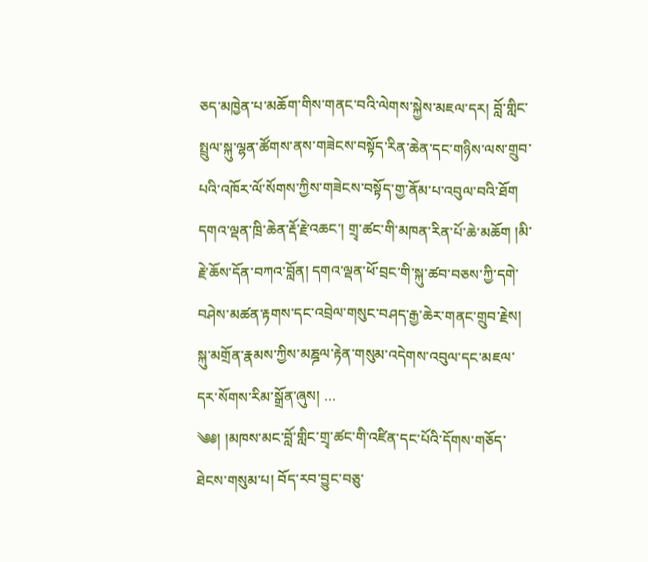ཅད་མཁྱེན་པ་མཆོག་གིས་གནང་བའི་ལེགས་སྐྱེས་མཇལ་དར། བློ་གླིང་སྤྲུལ་སྐུ་ལྷན་ཚོགས་ནས་གཟེངས་བསྟོད་རིན་ཆེན་དང་གཉིས་ལས་གྲུབ་པའི་འཁོར་ལོ་སོགས་ཀྱིས་གཟེངས་བསྟོད་གྱ་ནོམ་པ་འབུལ་བའི་ཐོག དགའ་ལྡན་ཁྲི་ཆེན་རྡོ་རྗེ་འཆང་། གྲྭ་ཚང་གི་མཁན་རིན་པོ་ཆེ་མཆོག །མི་རྗེ་ཆོས་དོན་བཀའ་བློན། དགའ་ལྡན་ཕོ་བྲང་གི་སྐུ་ཚབ་བཅས་ཀྱི་དགེ་བཤེས་མཚན་རྟགས་དང་འབྲེལ་གསུང་བཤད་རྒྱ་ཆེར་གནང་གྲུབ་རྗེས། སྐུ་མགྲོན་རྣམས་ཀྱིས་མཎྜལ་རྟེན་གསུམ་འདེགས་འབུལ་དང་མཇལ་དར་སོགས་རིམ་སྒྲོན་ཞུས། …
༄༅། །མཁས་མང་བློ་གླིང་གྲྭ་ཚང་གི་འཛིན་དང་པོའི་དོགས་གཅོད་ཐེངས་གསུམ་པ། བོད་རབ་བྱུང་བཅུ་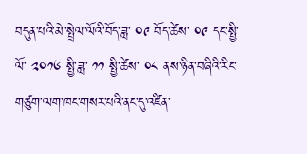བདུན་པའི་མེ་སྤྲེལ་ལོའི་བོད་ཟླ་ ༠༩ བོད་ཚེས་ ༠༩ དང་སྤྱི་ལོ་ ༢༠༡༦ སྤྱི་ཟླ་ ༡༡ སྤྱི་ཚེས་ ༠༨ ནས་ཉིན་བཞིའི་རིང་གཙུག་ལག་ཁང་གསར་པའི་ནང་དུ་འཛིན་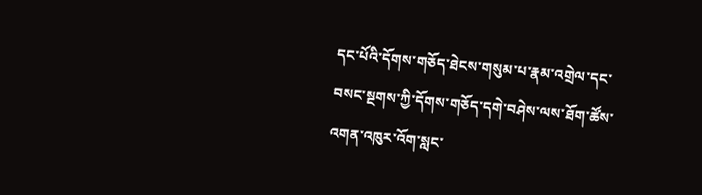དང་པོའི་དོགས་གཅོད་ཐེངས་གསུམ་པ་རྣམ་འགྲེལ་དང་བསང་སྔགས་ཀྱི་དོགས་གཅོད་དགེ་བཤེས་ལས་ཐོག་ཚོས་འགན་འཁུར་འོག་སླང་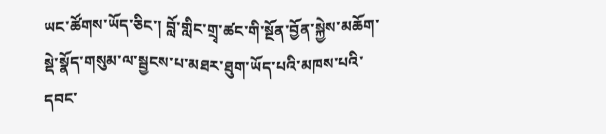ཡང་ཚོགས་ཡོད་ཅིང་། བློ་གླིང་གྲྭ་ཚང་གི་སྔོན་བྱོན་སྐྱེས་མཆོག་སྡེ་སྣོད་གསུམ་ལ་སྦྱངས་པ་མཐར་ཐུག་ཡོད་པའི་མཁས་པའི་དབང་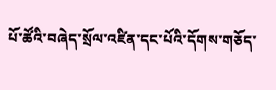པོ་ཚོའི་བཞེད་སྲོལ་འཛིན་དང་པོའི་དོགས་གཅོད་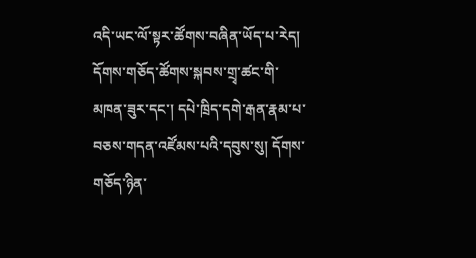འདི་ཡང་ལོ་སྟར་ཚོགས་བཞིན་ཡོད་པ་རེད། དོགས་གཅོད་ཚོགས་སྐབས་གྲྭ་ཚང་གི་མཁན་ཟུར་དང་། དཔེ་ཁྲིད་དགེ་རྒན་རྣམ་པ་བཅས་གདན་འཛོམས་པའི་དབུས་སུ། དོགས་གཅོད་ཉིན་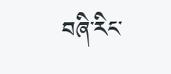བཞི་རིང་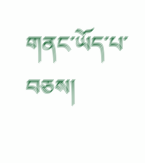གནང་ཡོད་པ་བཅས།